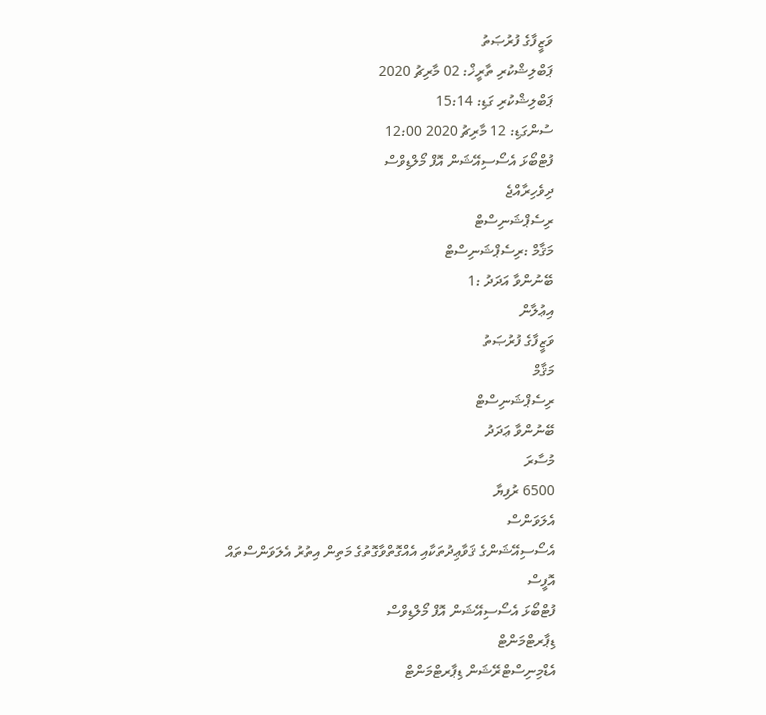ވަޒީފާގެ ފުރުޞަތު
ޕަބްލިޝްކުރި ތާރީޚް: 02 މާރިޗު 2020
ޕަބްލިޝްކުރި ގަޑި: 15:14
ސުންގަޑި: 12 މާރިޗު 2020 12:00
ފުޓްބޯޅަ އެސޯސިއޭޝަން އޮފް މޯލްޑިވްސް
ދިވެހިރާއްޖެ
ރިސެޕްޝަނިސްޓް
މަޤާމް :ރިސެޕްޝަނިސްޓް
ބޭނުންވާ އަދަދު :1
އިޢުލާން
ވަޒީފާގެ ފުރުޞަތު
މަޤާމް
ރިސެޕްޝަނިސްޓް
ބޭނުންވާ ޢަދަދު
މުސާރަ
6500 ރުފިޔާ
އެލަވަންސް
އެސޯސިއޭޝަންގެ ޤަވާޢިދުތަކާއި އެއްގޮތްވާގޮތުގެ މަތިން އިތުރު އެލަވަންސްތައް
އޮފީސް
ފުޓްބޯޅަ އެސޯސިއޭޝަން އޮފް މޯލްޑިވްސް
ޑިޕާރޓްމަންޓް
އެޑްމިނިސްޓްރޭޝަން ޑިޕާރޓްމަންޓް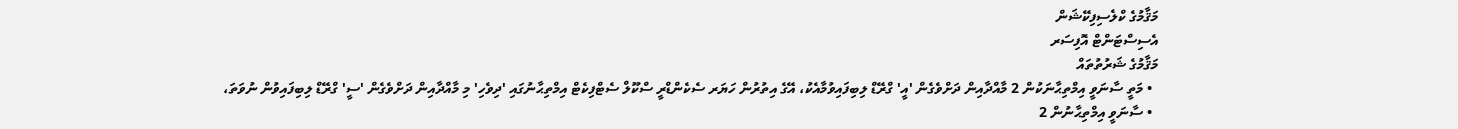މަޤާމުގެ ކްލެސިފިކޭޝަން
އެސިސްޓަންޓް އޮފިސަރ
މަޤާމުގެ ޝަރުތުތައް
  • މަތީ ސާނަވީ އިމްތިޙާނަކުން 2 މާއްދާއިން ދަށްވެގެން 'އީ' ގްރޭޑް ލިބިފައިވުމާއެކު، އޭގެ އިތުރުން ހަޔަރ ސެކެންޑްރީ ސްކޫލް ސެޓްފިކެޓް އިމްތިޙާނުގައި 'ދިވެހި' މި މާއްދާއިން ދަށްވެގެން 'ސީ' ގްރޭޑް ލިބިފައިވުން ނުވަތަ،
  • ސާނަވީ އިމްތިޙާނުން 2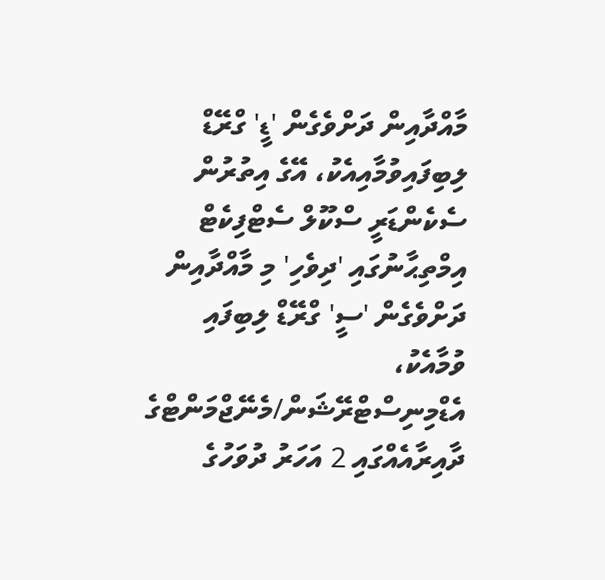މާއްދާއިން ދަށްވެގެން 'ޑީ' ގްރޭޑް ލިބިފައިވުމާއިއެކު، އޭގެ އިތުރުން ސެކެންޑަރީ ސްކޫލް ސެޓްފިކެޓް އިމްތިޙާނުގައި 'ދިވެހި' މި މާއްދާއިން ދަށްވެގެން 'ސީ' ގްރޭޑް ލިބިފައި ވުމާއެކު، އެޑްމިނިސްޓްރޭޝަން/މެނޭޖްމަންޓްގެ ދާއިރާއެއްގައި 2 އަހަރު ދުވަހުގެ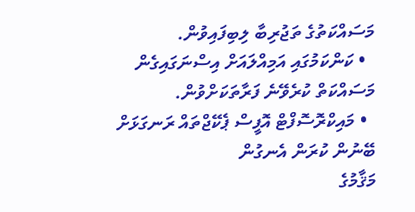މަސައްކަތުގެ ތަޖުރިބާ ލިބިފައިވުން.
  • ކަންކަމުގައި އަމިއްލައަށް އިސްނަގައިގެން މަސައްކަތް ކުރެވޭނެ ފަރާތަކަށްވުން.
  • މައިކްރޮސޮފްޓް އޮފީސް ޕެކޭޖްތައް ރަނގަޅަށް ބޭނުން ކުރަން އެނގުން
މަޤާމުގެ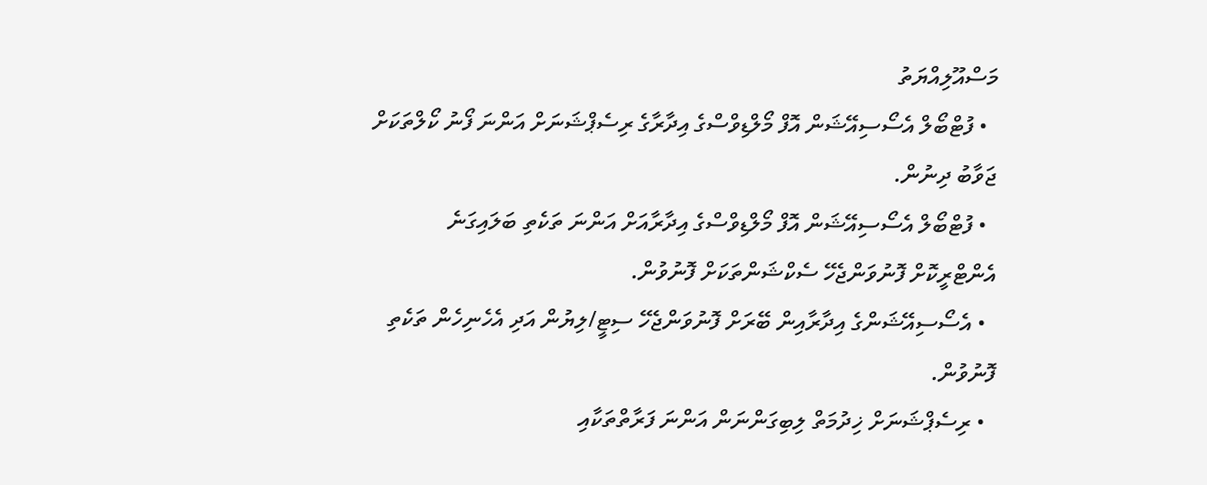މަސްއޫލިއްޔަތު
  • ފުޓްބޯލް އެސޯސިއޭޝަން އޮފް މޯލްޑިވްސްގެ އިދާރާގެ ރިސެޕްޝަނަށް އަންނަ ފޯނު ކޯލްތަކަށް ޖަވާބު ދިނުން.
  • ފުޓްބޯލް އެސޯސިއޭޝަން އޮފް މޯލްޑިވްސްގެ އިދާރާއަށް އަންނަ ތަކެތި ބަލައިގަނެ އެންޓްރީކޮށް ފޮނުވަންޖެހޭ ސެކްޝަންތަކަށް ފޮނުވުން.
  • އެސޯސިއޭޝަންގެ އިދާރާއިން ބޭރަށް ފޮނުވަންޖެހޭ ސިޓީ/ލިޔުން އަދި އެހެނިހެން ތަކެތި ފޮނުވުން.
  • ރިސެޕްޝަނަށް ޚިދުމަތް ލިބިގަންނަން އަންނަ ފަރާތްތަކާއި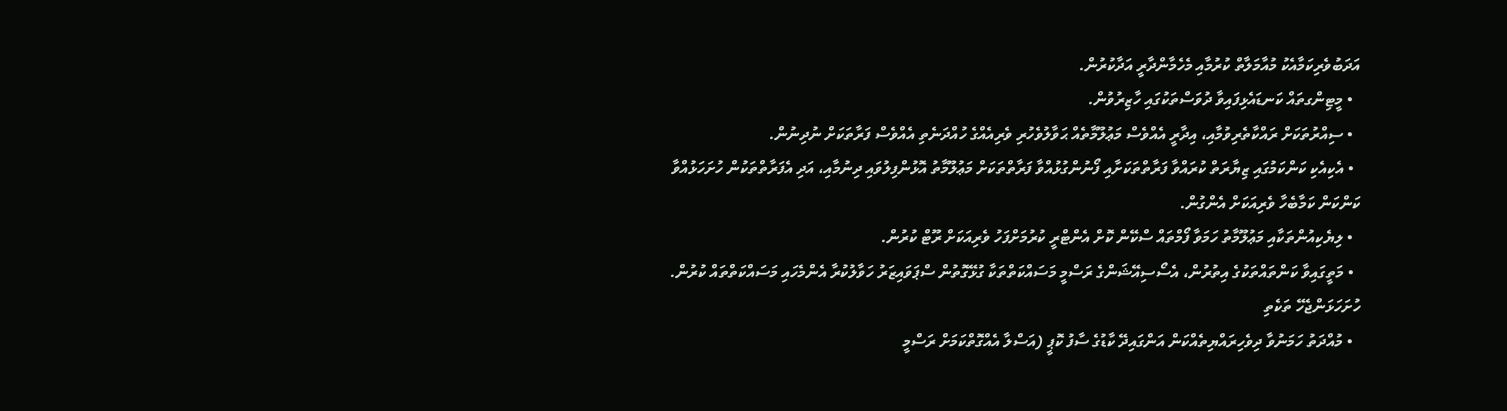އަދަބުވެރިކަމާއެކު މުއާމަލާތް ކުރުމާއި މެހެމާންދާރީ އަދާކުރުން.
  • މީޓިންގތައް ކަނޑައެޅިފައިވާ ދުވަސްތަކުގައި ހާޒިރުވުން.
  • ސިއްރުތަކަށް ރައްކާތެރިވުމާއި، އިދާރީ އެއްވެސް މަޢުލޫމާތެއް ޙަވާލުވެހުރި ވެރިއެއްގެ ހުއްދަނެތި އެއްވެސް ފަރާތަކަށް ނުދިނުން.
  • އެކިއެކި ކަންކަމުގައި ޒިޔާރަތް ކުރައްވާ ފަރާތްތަކަށާއި ފޯނުންގުޅުއްވާ ފަރާތްތަކަށް މަޢުލޫމާތު އޮޅުންފިލުވައި ދިނުމާއި، އަދި އެފަރާތްތަކުން ހުށަހަޅުއްވާ ކަންކަން ކަމާބެހާ ވެރިއަކަށް އެންގުން.
  • ލިޔެކިއުންތަކާއި މަޢުލޫމާތު ހަމަވާ ފޯމްތައް ސްކޭން ކޮށް އެންޓްރީ ކުރުމަށްފަހު ވެރިއަކަށް ރޫޓް ކުރުން.
  • މަތީގައިވާ ކަންތައްތަކުގެ އިތުރުން، އެސޯސިއޭޝަންގެ ރަސްމީ މަސައްކަތްތަކާ ގުޅޭގޮތުން ސްޕަވައިޒަރު ހަވާލުކުރާ އެންމެހައި މަސައްކަތްތައް ކުރުން.
ހުށަހަޅަންޖެހޭ ތަކެތި
  • މުއްދަތު ހަމަނުވާ ދިވެހިރައްޔިތެއްކަން އަންގައިދޭ ކާޑުގެ ސާފު ކޮޕީ (އަސްލާ އެއްގޮތްކަމަށް ރަސްމީ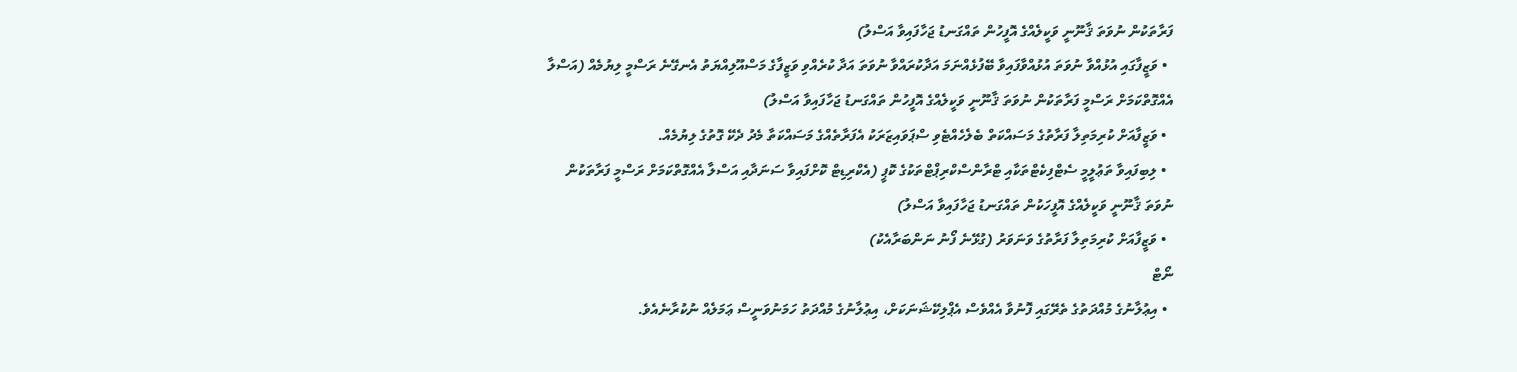ފަރާތަކުން ނުވަތަ ޤާނޫނީ ވަކީލެއްގެ އޮފީހުން ތައްގަނޑު ޖަހާފައިވާ އަސްލު)
  • ވަޒީފާގައި އުޅުއްވާ ނުވަތަ އުޅުއްވާފައިވާ ބޭފުޅެއްނަމަ އަދާކުރައްވާ ނުވަތަ އަދާ ކުރެއްވި ވަޒީފާގެ މަސްއޫލިއްޔަތު އެނގޭނެ ރަސްމީ ލިޔުމެއް (އަސްލާ އެއްގޮތްކަމަށް ރަސްމީ ފަރާތަކުން ނުވަތަ ޤާނޫނީ ވަކީލެއްގެ އޮފީހުން ތައްގަނޑު ޖަހާފައިވާ އަސްލު)
  • ވަޒީފާއަށް ކުރިމަތިލާ ފަރާތުގެ މަސައްކަތް ބެލެހެއްޓެވި ސްޕަވައިޒަރަކު އެފަރާތެއްގެ މަސައްކަތާ މެދު ދެކޭ ގޮތުގެ ލިޔުމެއް.
  • ލިބިފައިވާ ތަޢުލީމީ ސެޓްފިކެޓްތަކާއި ޓްރާންސްކްރިޕްޓްތަކުގެ ކޮޕީ (އެކްރިޑިޓް ކޮށްފައިވާ ސަނަދާއި އަސްލާ އެއްގޮތްކަމަށް ރަސްމީ ފަރާތަކުން ނުވަތަ ޤާނޫނީ ވަކީލެއްގެ އޮފީހަކުން ތައްގަނޑު ޖަހާފައިވާ އަސްލު)
  • ވަޒީފާއަށް ކުރިމަތިލާ ފަރާތުގެ ވަނަވަރު (ގުޅޭނެ ފޯނު ނަންބަރާއެކު)
ނޯޓް
  • އިޢުލާނުގެ މުއްދަތުގެ ތެރޭގައި ފޮނުވާ އެއްވެސް އެޕްލިކޭޝަނަކަށް، އިޢުލާނުގެ މުއްދަތު ހަމަނުވަނީސް ޢަމަލެއް ނުކުރާނެއެވެ.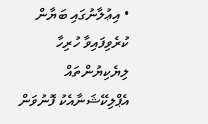• އިޢުލާނުގައި ބަޔާން ކުރެވިފައިވާ ހުރިހާ ލިޔެކިޔުންތައް އެޕްލިކޭޝަނާއެކު ފޮނުވަން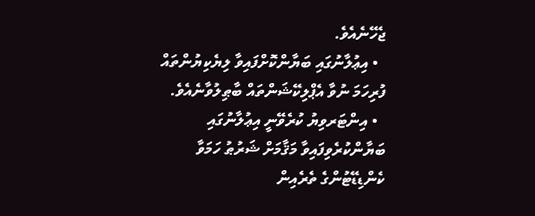ޖެހޭނެއެވެ.
  • އިޢުލާނުގައި ބަޔާންކޮށްފައިވާ ލިޔެކިޔުންތައް ފުރިހަމަ ނުވާ އެޕްލިކޭޝަންތައް ބާޠިލުވާނެއެވެ.
  • އިންޓަރވިޔު ކުރެވޭނީ އިޢުލާނުގައި ބަޔާންކުރެވިފައިވާ މަޤާމަށް ޝަރުޠު ހަމަވާ ކެންޑިޑޭޓުންގެ ތެރެއިން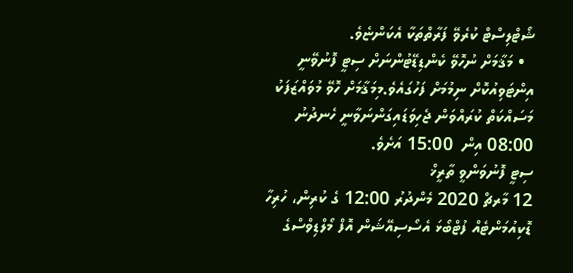ޝޯޓްލިސްޓް ކުރެވޭ ފަރާތްތަކާ އެކަންޏެވެ.
  • މަޤާމަށް ނުހޮވޭ ކެންޑިޑޭޓުންނަށް ސިޓީ ފޮނުވޭނީ އިންޓަވިއުކޮށް ނިމުމަށް ފަހުގައެވެ.މިމަޤާމަށް ހޮވޭ މުވައްޒަފަކު މަސައްކަތް ކުރައްވަން ޖެހިވަޑައިގަންނަވާނީ ހެނދުނު 08:00 އިން  15:00 އަށެވެ.
ސިޓީ ފޮނުވަންވީ ތާރީޚް
12 މާރޗް 2020 މެންދުރު 12:00 ގެ ކުރިން، ހުރިހާ ޑޮކިއުމަންޓެއް ފުޓްބޯޅަ އެސޯސިއޭޝަން އޮފް މޯލްޑިވްސްގެ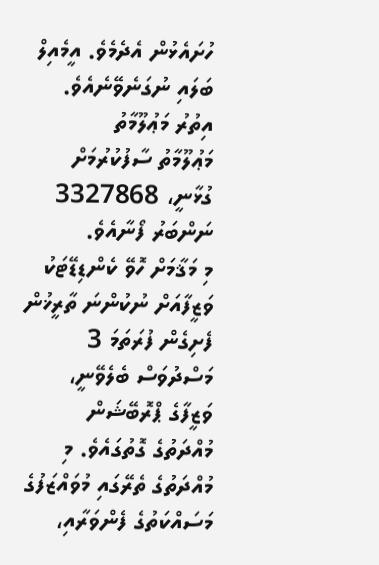ހުށައެޅުން އެދެމެވެ. އީމެއިލް ބަލައި ނުގަނެވޭނެއެވެ.
އިތުރު މަޢުލޫމާތު
މަޢުލޫމާތު ސާފުކުރުމަށް ގުޅާނީ، 3327868 ނަންބަރު ފޯނާއެވެ.
މި މަޤާމަށް ހޮވޭ ކެންޑިޑޭޓަކު ވަޒީފާއަށް ނުކުންނަ ތާރީޚުން ފެށިގެން ފުރަތަމަ 3 މަސްދުވަސް ބެލެވޭނީ، ވަޒީފާގެ ޕްރޮބޭޝަން މުއްދަތުގެ ގޮތުގައެވެ. މި މުއްދަތުގެ ތެރޭގައި މުވައްޒަފުގެ މަސައްކަތުގެ ފެންވަރާއި،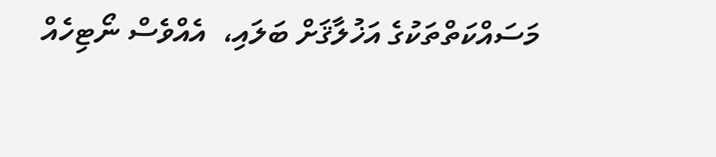މަސައްކަތްތަކުގެ އަޚުލާޤަށް ބަލައި،  އެއްވެސް ނޯޓިހެއް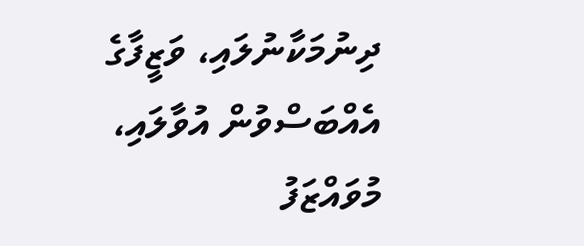ދިނުމަކާނުލައި، ވަޒީފާގެ އެއްބަސްވުން އުވާލައި، މުވައްޒަފު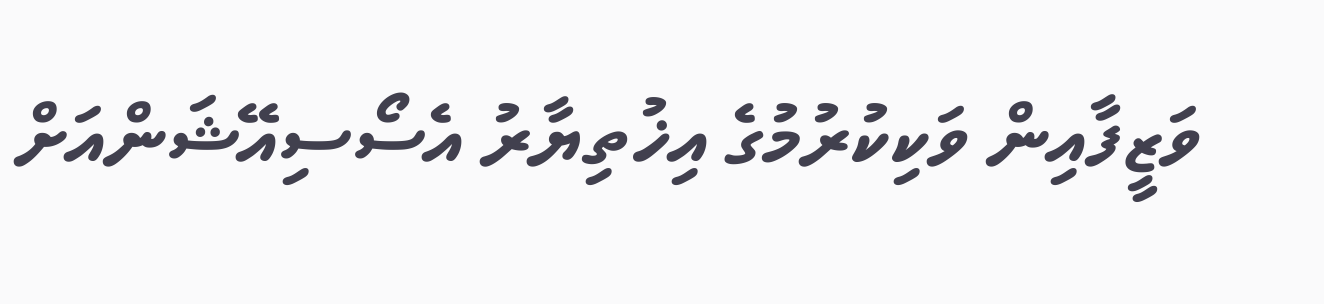ވަޒީފާއިން ވަކިކުރުމުގެ އިޚުތިޔާރު އެސޯސިއޭޝަންއަށް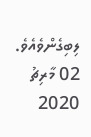ލިބިގެންވެއެވެ.
02 މާރިޗު 2020